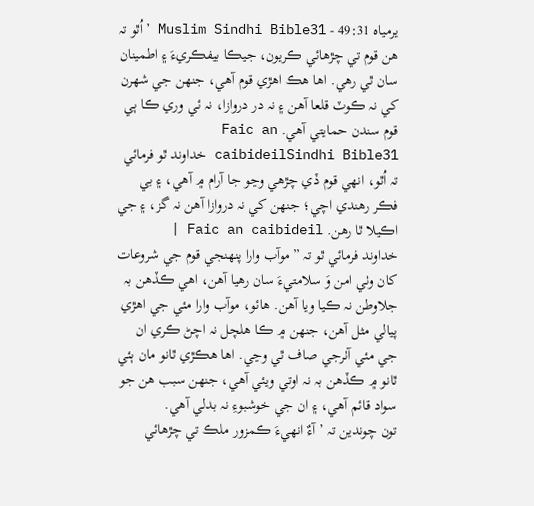يرمياہ 49:31 - Muslim Sindhi Bible31 ’اُٿو تہ هن قوم تي چڙهائي ڪريون، جيڪا بيفڪريءَ ۽ اطمينان سان ٿي رهي. اها هڪ اهڙي قوم آهي، جنهن جي شهرن کي نہ ڪوٽ قلعا آهن ۽ نہ در دروازا، نہ ئي وري ڪا ٻي قوم سندن حمايتي آهي. Faic an caibideilSindhi Bible31 خداوند ٿو فرمائي تہ اُٿو، انهي قوم ڏي چڙهي وڃو جا آرام ۾ آهي، ۽ بي فڪر رهندي اچي؛ جنهن کي نہ دروازا آهن نہ گز، ۽ جي اڪيلا ٿا رهن. Faic an caibideil |
خداوند فرمائي ٿو تہ ”موآب وارا پنهنجي قوم جي شروعات کان وٺي امن وَ سلامتيءَ سان رهيا آهن، اهي ڪڏهن بہ جلاوطن نہ ڪيا ويا آهن. هائو، موآب وارا مئي جي اهڙي پيالي مثل آهن، جنهن ۾ ڪا هلچل نہ اچڻ ڪري ان جي مئي آٺرجي صاف ٿي وڃي. اها هڪڙي ٿانو مان ٻئي ٿانو ۾ ڪڏهن بہ نہ اوتي ويئي آهي، جنهن سبب هن جو سواد قائم آهي، ۽ ان جي خوشبوءِ نہ بدلي آهي.
تون چوندين تہ ’آءٌ انهيءَ ڪمزور ملڪ تي چڙهائي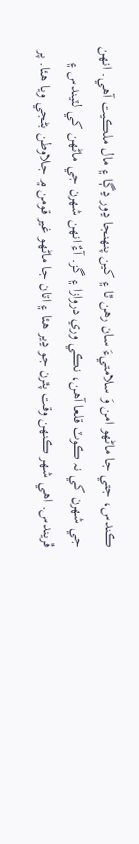ڪندس، جتي جا ماڻهو امن وَ سلامتيءَ سان رهن ٿا ۽ کين پنهنجا ڍور ڍڳا ۽ مال ملڪيت آهي. انهن جي شهرن کي نہ ڪوٽ قلعا آهن، نڪي وري دروازا ۽ گز. آءٌ انهن شهرن جي ماڻهن کي لٽيندس ۽ ڦريندس. اهي شهر ڪنهن وقت پٿرن جو ڍير هئا ۽ اتان جا ماڻهو غير قومن ۾ جلاوطن بڻجي ويا هئا. پر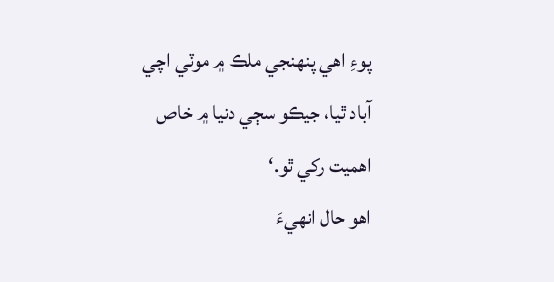پوءِ اهي پنهنجي ملڪ ۾ موٽي اچي آباد ٿيا، جيڪو سڄي دنيا ۾ خاص اهميت رکي ٿو.‘
اهو حال انهيءَ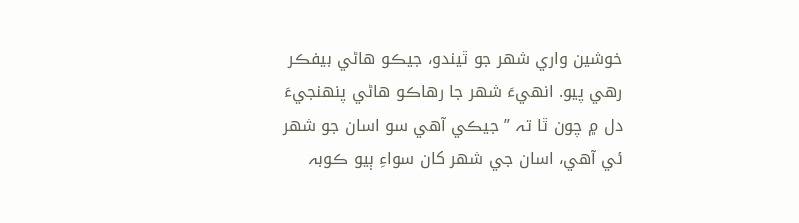خوشين واري شهر جو ٿيندو، جيڪو هاڻي بيفڪر رهي پيو. انهيءَ شهر جا رهاڪو هاڻي پنهنجيءَ دل ۾ چون ٿا تہ ”جيڪي آهي سو اسان جو شهر ئي آهي، اسان جي شهر کان سواءِ ٻيو ڪوبہ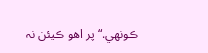ڪونهي.“ پر اهو ڪيئن نہ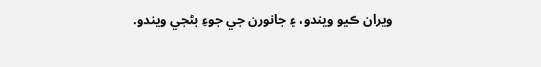ويران ڪيو ويندو، ۽ جانورن جي جوءِ بڻجي ويندو.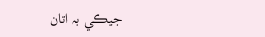جيڪي بہ اتان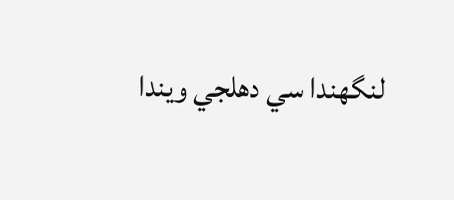لنگھندا سي دهلجي ويندا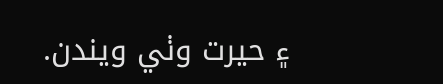۽ حيرت وٺي ويندن.